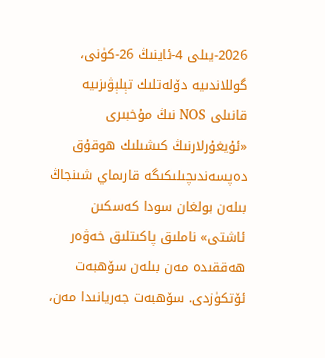2026-يىلى 4-ئاينىڭ 26-كۈنى، گوللاندىيە دۆلەتلىك تېلېۋىزىيە قانىلى NOS نىڭ مۇخبىرى «ئۇيغۇرلارنىڭ كىشىلىك ھوقۇق دەپسەندىچىلىكىگە قارىماي شىنجاڭ بىلەن بولغان سودا كەسكىن ئاشتى» ناملىق پاكىتلىق خەۋەر ھەققىدە مەن بىلەن سۆھبەت ئۆتكۈزدى. سۆھبەت جەريانىدا مەن،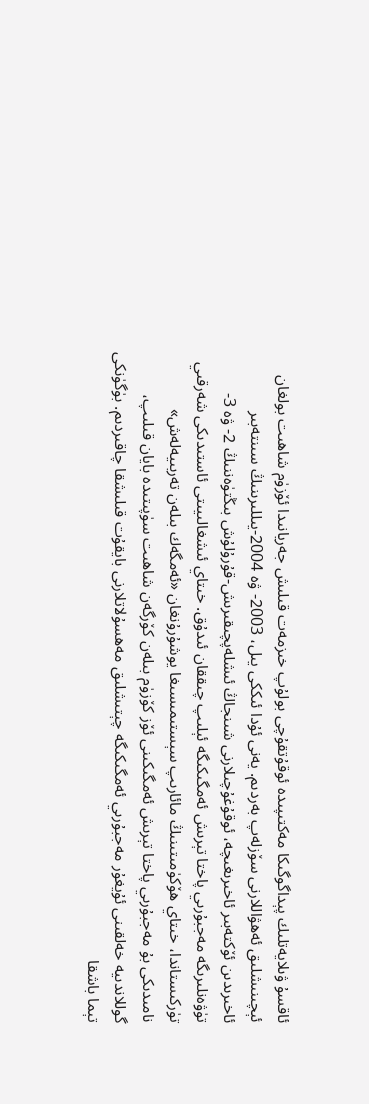ئاقسۇ ۋىلايەتلىك پېداگوگىكا مەكتىپىدە ئوقۇتقۇچى بولۇپ خىزمەت قىلىش جەريانىدا ئۆزۈم شاھىت بولغان ئېچىنىشلىق ئەھۋاللارنى سۆزلەپ بەردىم. يەنى ئۇدا ئىككى يىل، 2003- ۋە 2004-يىللىرىنىڭ سىنتەبىر ئاخىرىدىن ئۆكتەبىر ئاخىرىغىچە، ئوقۇغۇچىلارنى شىنجاڭ ئىشلەپچىقىرىش-قۇرۇلۇش بىڭتۈەننىڭ 2- ۋە 3-تۈۋەنلىرىگە مەجبۇرىي پاختا تېرىش ئەمگىكىگە ئېلىپ چىققان ئىدۇق. خىتاي ئىشغالىيىتى ئاستىدىكى شەرقىي تۈركىستاندا، خىتاي ھۆكۈمىتىنىڭ مائارىپ سېستىمىسىغا يوشۇرۇنغان «ئەمگەك بىلەن تەربىيەلەش» نامىدىكى بۇ مەجبۇرىي پاختا تېرىش ئەمگىكىنى ئۆز كۆزۈم بىلەن كۆرگەن شاھىت سۈپىتىدە بايان قىلىپ، گوللاندىيە خەلقىنى ئۇيغۇر مەجبۇرىي ئەمگىكىگە چېتىشلىق مەھسۇلاتلارنى بايقۇت قىلىشقا چاقىردىم. بۈگۈنكى تېما باشقا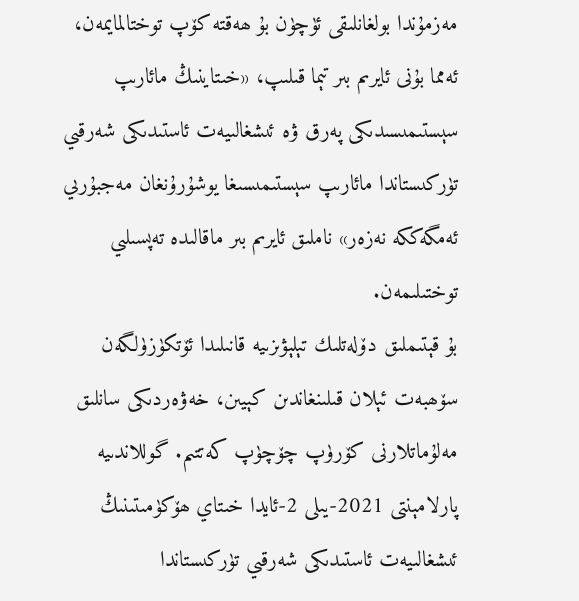مەزمۇندا بولغانلىقى ئۈچۈن بۇ ھەقتە كۆپ توختالمايمەن، ئەمما بۇنى ئايرىم بىر تېما قىلىپ، «خىتاينىڭ مائارىپ سېستىمىسىدىكى پەرق ۋە ئىشغالىيەت ئاستىدىكى شەرقىي تۈركىستاندا مائارىپ سېستىمىسىغا يوشۇرۇنغان مەجبۇرىي ئەمگەككە نەزەر» ناملىق ئايرىم بىر ماقالىدە تەپسىلىي توختىلىمەن.
بۇ قېتىملىق دۆلەتلىك تېلېۋىزىيە قانىلىدا ئۆتكۈزۈلگەن سۆھبەت ئېلان قىلىنغاندىن كېيىن، خەۋەردىكى سانلىق مەلۇماتلارنى كۆرۈپ چۆچۈپ كەتتىم. گوللاندىيە پارلامېنتى 2021-يىلى 2-ئايدا خىتاي ھۆكۈمىتىنىڭ ئىشغالىيەت ئاستىدىكى شەرقىي تۈركىستاندا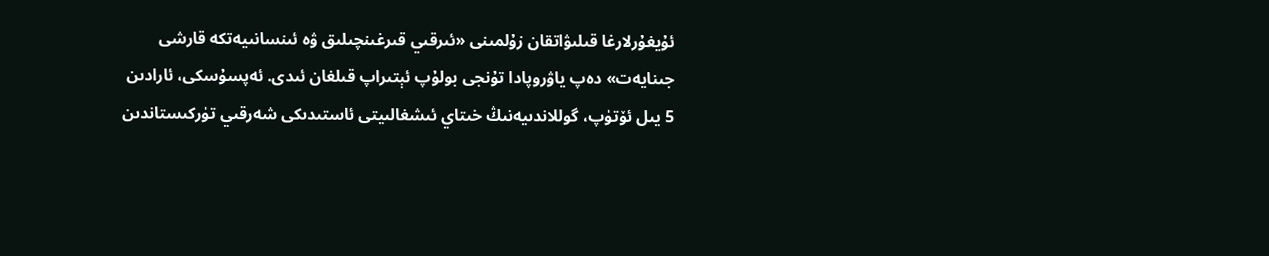ئۇيغۇرلارغا قىلىۋاتقان زۇلمىنى «ئىرقىي قىرغىنچىلىق ۋە ئىنسانىيەتكە قارشى جىنايەت» دەپ ياۋروپادا تۇنجى بولۇپ ئېتىراپ قىلغان ئىدى. ئەپسۇسكى، ئارادىن 5 يىل ئۆتۈپ، گوللاندىيەنىڭ خىتاي ئىشغالىيتى ئاستىدىكى شەرقىي تۈركىستاندىن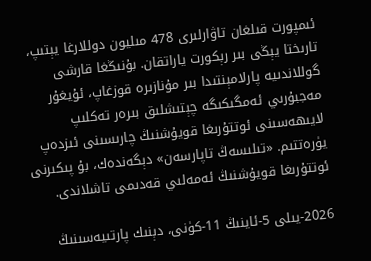ئىمپورت قىلغان تاۋارلىرى 478 مىليون دوللارغا يېتىپ، تارىختا يېڭى بىر رېكورت ياراتقان. بۇنىڭغا قارشى گوللاندىيە پارلامېنتىدا بىر مۇنازىرە قوزغاپ، ئۇيغۇر مەجبۇرىي ئەمگىكىگە چېتىشلىق بىرەر تەكلىپ لايىھەسىنى ئوتتۇرىغا قويۇشنىڭ چارىسىنى ئىزدەپ يۈرەتتىم. «تىلىسەڭ تاپارسەن» دېگەندەك، بۇ پىكىرنى ئوتتۇرىغا قويۇشنىڭ ئەمەلىي قەدىمى تاشلاندى.

2026-يىلى 5-ئاينىڭ 11-كۈنى، دېنىك پارتىيەسىنىڭ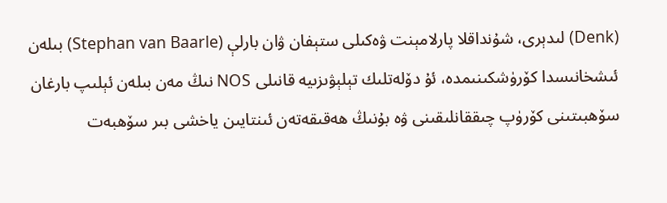(Denk) لىدېرى، شۇنداقلا پارلامېنت ۋەكىلى ستېفان ۋان بارلې (Stephan van Baarle) بىلەن ئىشخانىسدا كۆرۈشكىنىمدە، ئۇ دۆلەتلىك تېلېۋىزىيە قانىلى NOS نىڭ مەن بىلەن ئېلىپ بارغان سۆھبىتىنى كۆرۈپ چىققانلىقىنى ۋە بۇنىڭ ھەقىقەتەن ئىنتايىن ياخشى بىر سۆھبەت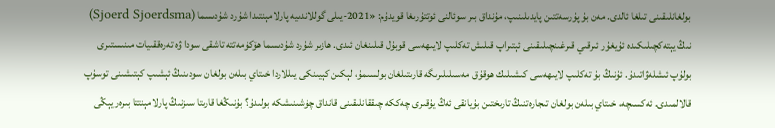بولغانلىقىنى تىلغا ئالدى. مەن بۇ پۇرسەتتىن پايدىلىنىپ، مۇنداق بىر سوئالنى ئوتتۇرىغا قويدۇم: «2021-يىلى گوللاندىيە پارلامېنتىدا شۇرد شۇدىسما (Sjoerd Sjoerdsma) نىڭ يېتەكچىلىكىدە ئۇيغۇر ئىرقىي قىرغىنچىلىقىنى ئېتىراپ قىلىش تەكلىپ لايىھەسى قوبۇل قىلىنغان ئىدى. ھازىر شۇرد شۇدىسما ھۆكۈمەتتە تاشقى سودا ۋە تەرەققىيات مىنىستىرى بولۇپ ئىشلەۋاتىدۇ. ئۇنىڭ بۇ تەكلىپ لايىھەسى كىشىلىك ھوقۇق مەسىلىلىرىگە قارىتىلغان بولسىمۇ، لېكىن كېيىنكى يىللاردا خىتاي بىلەن بولغان سودىنىڭ ئېشىپ كېتىشىنى توسۇپ قالالمىدى. ئەكسىچە، خىتاي بىلەن بولغان تىجارەتنىڭ تارىختىن بۇيانقى ئەڭ يۇقىرى چەككە چىققانلىقىنى قانداق چۈشىنىشكە بولىدۇ؟ بۇنىڭغا قارىتا سىزنىڭ پارلامېنتتا بىرەر يېڭى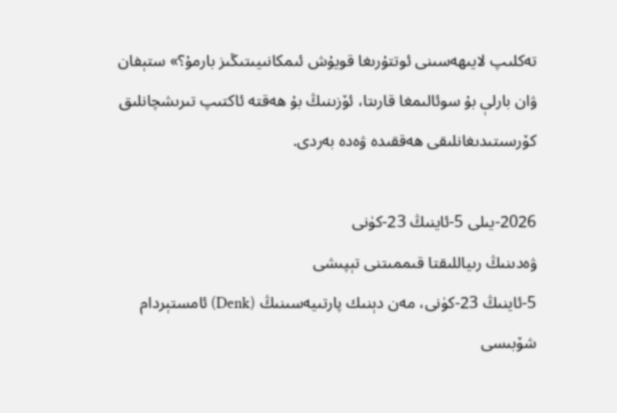تەكلىپ لايىھەسىنى ئوتتۇرىغا قويۇش ئىمكانىيىتىڭىز بارمۇ؟» ستېفان ۋان بارلې بۇ سوئالىمغا قارىتا، ئۆزىنىڭ بۇ ھەقتە ئاكتىپ تىرىشچانلىق كۆرسىتىدىغانلىقى ھەققىدە ۋەدە بەردى.

2026-يىلى 5-ئاينىڭ 23-كۈنى
ۋەدىنىڭ رىياللىقتا قىممىتنى تېپىشى
5-ئاينىڭ 23-كۈنى، مەن دېنىك پارتىيەسىنىڭ (Denk) ئامستېردام شۆبىسى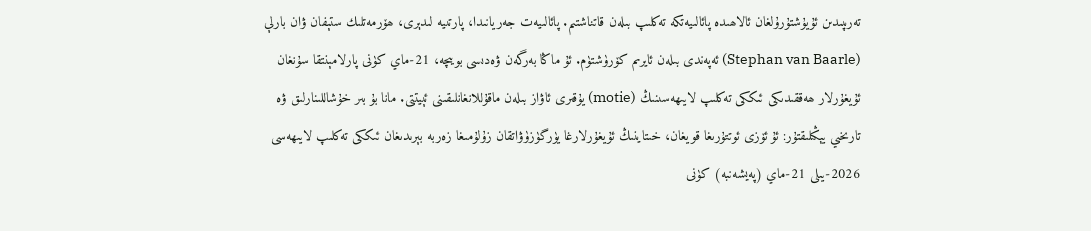تەرىپىدىن ئۇيۇشتۇرۇلغان ئالاھىدە پائالىيەتكە تەكلىپ بىلەن قاتناشتىم. پائالىيەت جەريانىدا، پارتىيە لىدېرى، ھۆرمەتلىك ستېفان ۋان بارلې (Stephan van Baarle) ئەپەندى بىلەن ئايرىم كۆرۈشتۈم. ئۇ ماڭا بەرگەن ۋەدىسى بويىچە، 21-ماي كۈنى پارلامېنتقا سۇنغان ئۇيغۇرلار ھەققىدىكى ئىككى تەكلىپ لايىھەسىنىڭ (motie) يۇقىرى ئاۋاز بىلەن ماقۇللانغانلىقىنى ئېيتتى. مانا بۇ بىر خۇشاللىنارلىق ۋە تارىخىي يېڭىلىقتۇر: ئۇ ئۆزى ئوتتۇرىغا قويغان، خىتاينىڭ ئۇيغۇرلارغا يۈرگۈزۈۋاتقان زۇلۇمىغا زەربە بېرىدىغان ئىككى تەكلىپ لايىھەسى 2026-يىلى 21-ماي (پەيشەنبە) كۈنى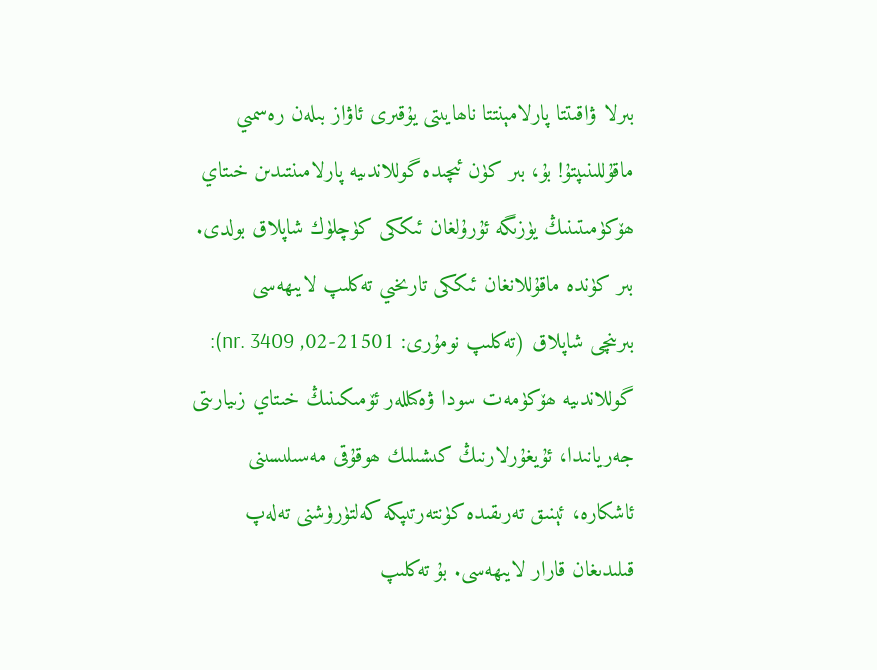بىرلا ۋاقىتتا پارلامېنتتا ناھايىتى يۇقىرى ئاۋاز بىلەن رەسمىي ماقۇللىنىپتۇ! بۇ، بىر كۈن ئىچىدە گوللاندىيە پارلامىنتىدىن خىتاي ھۆكۈمىتىنىڭ يۈزىگە ئۇرۇلغان ئىككى كۈچلۈك شاپلاق بولدى.
بىر كۈندە ماقۇللانغان ئىككى تارىخىي تەكلىپ لايىھەسى
بىرىنچى شاپلاق (تەكلىپ نومۇرى: 21501-02, nr. 3409): گوللاندىيە ھۆكۈمەت سودا ۋەكىللەر ئۆمىكىنىڭ خىتاي زىيارىتى جەريانىدا، ئۇيغۇرلارنىڭ كىشىلىك ھوقۇقى مەسىلىسىنى ئاشكارە، ئېنىق تەرىقىدە كۈنتەرتىپكە كەلتۈرۈشنى تەلەپ قىلىدىغان قارار لايىھەسى. بۇ تەكلىپ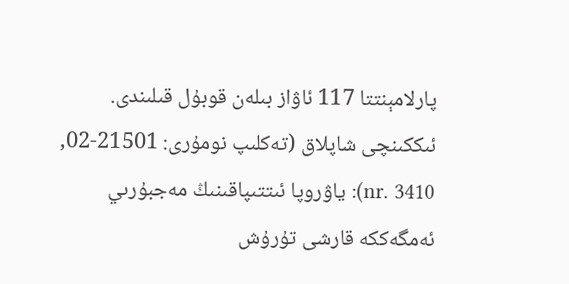پارلامېنتتا 117 ئاۋاز بىلەن قوبۇل قىلىندى.
ئىككىنچى شاپلاق (تەكلىپ نومۇرى: 21501-02, nr. 3410): ياۋروپا ئىتتىپاقىنىڭ مەجبۇرىي ئەمگەككە قارشى تۇرۇش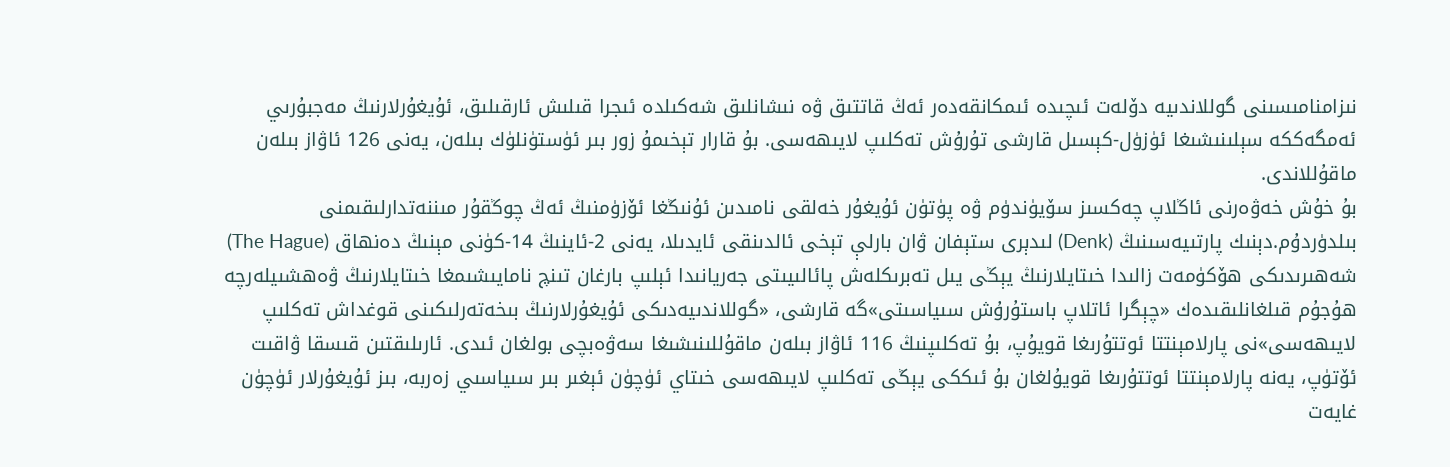نىزامنامىسىنى گوللاندىيە دۆلەت ئىچىدە ئىمكانقەدەر ئەڭ قاتتىق ۋە نىشانلىق شەكىلدە ئىجرا قىلىش ئارقىلىق، ئۇيغۇرلارنىڭ مەجبۇرىي ئەمگەككە سېلىنىشىغا ئۈزۈل-كېسىل قارشى تۇرۇش تەكلىپ لايىھەسى. بۇ قارار تېخىمۇ زور بىر ئۈستۈنلۈك بىلەن، يەنى 126 ئاۋاز بىلەن ماقۇللاندى.
بۇ خۇش خەۋەرنى ئاڭلاپ چەكسىز سۆيۈندۈم ۋە پۈتۈن ئۇيغۇر خەلقى نامىدىن ئۇنىڭغا ئۆزۈمنىڭ ئەڭ چوڭقۇر مىننەتدارلىقىمنى بىلدۈردۇم.دېنىك پارتىيەسىنىڭ (Denk) لىدېرى ستېفان ۋان بارلې تېخى ئالدىنقى ئايدىلا، يەنى 2-ئاينىڭ 14-كۈنى مېنىڭ دەنھاق (The Hague) شەھىرىدىكى ھۆكۈمەت زالىدا خىتايلارنىڭ يېڭى يىل تەبرىكلەش پائالىيىتى جەريانىدا ئېلىپ بارغان تىنچ نامايىشىمغا خىتايلارنىڭ ۋەھشىيلەرچە ھۇجۇم قىلغانلىقىدەك «چېگرا ئاتلاپ باستۇرۇش سىياسىتى»گە قارشى، «گوللاندىيەدىكى ئۇيغۇرلارنىڭ بىخەتەرلىكىنى قوغداش تەكلىپ لايىھەسى»نى پارلامېنتتا ئوتتۇرىغا قويۇپ، بۇ تەكلىپنىڭ 116 ئاۋاز بىلەن ماقۇللىنىشىغا سەۋەبچى بولغان ئىدى. ئارىلىقتىن قىسقا ۋاقىت ئۆتۈپ، يەنە پارلامېنتتا ئوتتۇرىغا قويۇلغان بۇ ئىككى يېڭى تەكلىپ لايىھەسى خىتاي ئۈچۈن ئېغىر بىر سىياسىي زەربە، بىز ئۇيغۇرلار ئۈچۈن غايەت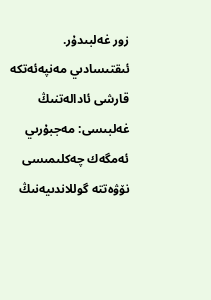زور غەلبىدۇر.
ئىقتىسادىي مەنپەئەتكە قارشى ئادالەتنىڭ غەلبىسى: مەجبۇرىي ئەمگەك چەكلىمىسى
نۆۋەتتە گوللاندىيەنىڭ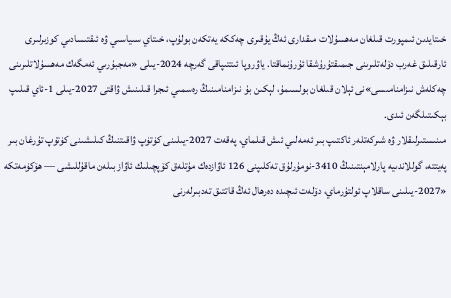خىتايدىن ئىمپورت قىلغان مەھسۇلات مىقدارى ئەڭ يۇقىرى چەككە يەتكەن بولۇپ، خىتاي سىياسىي ۋە ئىقتىسادىي كوزىرلىرى ئارقىلىق غەرب دۆلەتلىرىنى جىمىقتۇرۇشقا ئۇرۇنماقتا. ياۋروپا ئىتتىپاقى گەرچە 2024-يىلى «مەجبۇرىي ئەمگەك مەھسۇلاتلىرىنى چەكلەش نىزامنامىسى»نى ئېلان قىلغان بولسىمۇ، لېكىن بۇ نىزامنامىنىڭ رەسمىي ئىجرا قىلىنىش ۋاقتى 2027-يىلى 1-ئاي قىلىپ بېكىتىلگەن ئىدى.
مىنىستىرلىقلار ۋە شىركەتلەر ئاكتىپ بىر ئەمەلىي ئىش قىلماي، پەقەت 2027-يىلىنى كۈتۈپ ۋاقىتنىڭ كىلىشىنى كۈتۈپ تۇرغان بىر پەيتتە، گوللاندىيە پارلامېنتىنىڭ 3410-نومۇرلۇق تەكلىپنى 126 ئاۋازدەك مۇتلەق كۆپچىلىك ئاۋاز بىلەن ماقۇللىشى — ھۆكۈمەتكە «2027-يىلىنى ساقلاپ ئولتۇرماي، دۆلەت ئىچىدە دەرھال ئەڭ قاتتىق تەدبىرلەرنى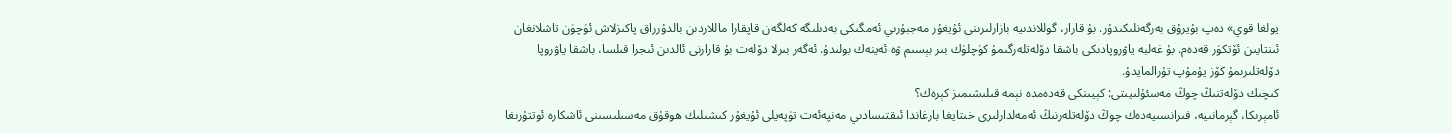يولغا قوي» دەپ بۇيرۇق بەرگەنلىكىدۇر. بۇ قارار، گوللاندىيە بازارلىرىنى ئۇيغۇر مەجبۇرىي ئەمگىكى بەدىلىگە كەلگەن قاپقارا ماللاردىن بالدۇرراق پاكىزلاش ئۈچۈن تاشلانغان ئىنتايىن ئۆتكۈر قەدەم. بۇ غەلبە ياۋروپادىكى باشقا دۆلەتلەرگىمۇ كۈچلۈك بىر بېسىم ۋە ئەينەك بولىدۇ. ئەگەر بىرلا دۆلەت بۇ قارارنى ئالدىن ئىجرا قىلسا، باشقا ياۋروپا دۆلەتلىرىمۇ كۆز يۇمۇپ تۇرالمايدۇ.
كىچىك دۆلەتنىڭ چوڭ مەسئۇلىيىتى: كېيىنكى قەدەمدە نېمە قىلىشىمىز كېرەك؟
ئامېرىكا، گېرمانىيە، فىرانسىيەدەك چوڭ دۆلەتلەرنىڭ ئەمەلدارلىرى خىتايغا بارغاندا ئىقتىسادىي مەنپەئەت تۈپەيلى ئۇيغۇر كىشىلىك ھوقۇق مەسىلىسىنى ئاشكارە ئوتتۇرىغا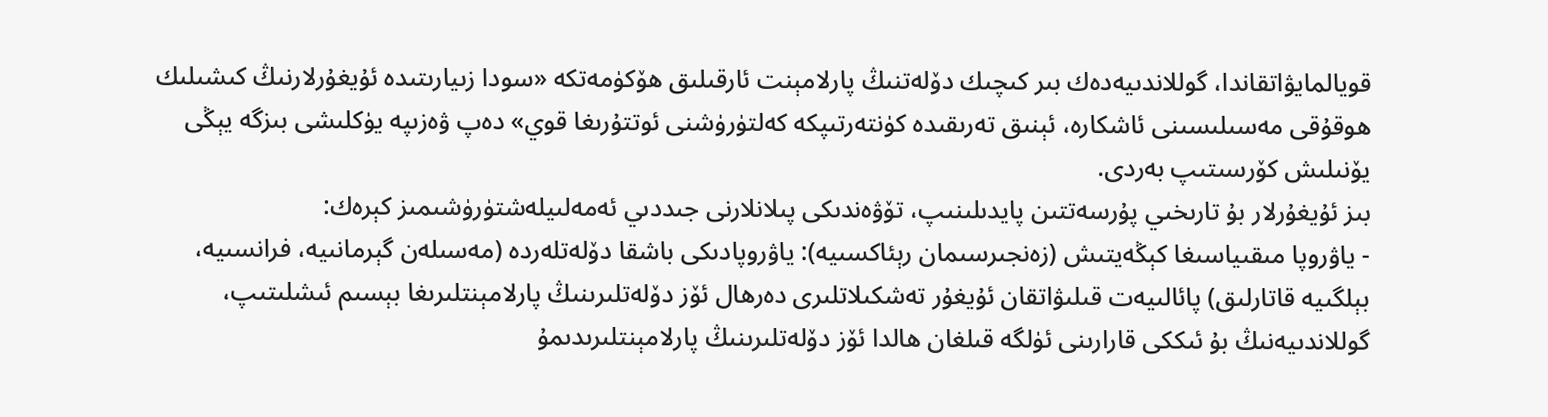قويالمايۋاتقاندا، گوللاندىيەدەك بىر كىچىك دۆلەتنىڭ پارلامېنت ئارقىلىق ھۆكۈمەتكە «سودا زىيارىتىدە ئۇيغۇرلارنىڭ كىشىلىك ھوقۇقى مەسىلىسىنى ئاشكارە، ئېنىق تەرىقىدە كۈنتەرتىپكە كەلتۈرۈشنى ئوتتۇرىغا قوي» دەپ ۋەزىپە يۈكلىشى بىزگە يېڭى يۆنىلىش كۆرسىتىپ بەردى.
بىز ئۇيغۇرلار بۇ تارىخىي پۇرسەتتىن پايدىلىنىپ، تۆۋەندىكى پىلانلارنى جىددىي ئەمەلىيلەشتۈرۈشىمىز كېرەك:
- ياۋروپا مىقىياسىغا كېڭەيتىش (زەنجىرسىمان رېئاكسىيە): ياۋروپادىكى باشقا دۆلەتلەردە (مەسىلەن گېرمانىيە، فرانسىيە، بېلگىيە قاتارلىق) پائالىيەت قىلىۋاتقان ئۇيغۇر تەشكىلاتلىرى دەرھال ئۆز دۆلەتلىرىنىڭ پارلامېنتلىرىغا بېسىم ئىشلىتىپ، گوللاندىيەنىڭ بۇ ئىككى قارارىنى ئۈلگە قىلغان ھالدا ئۆز دۆلەتلىرىنىڭ پارلامېنتلىرىدىمۇ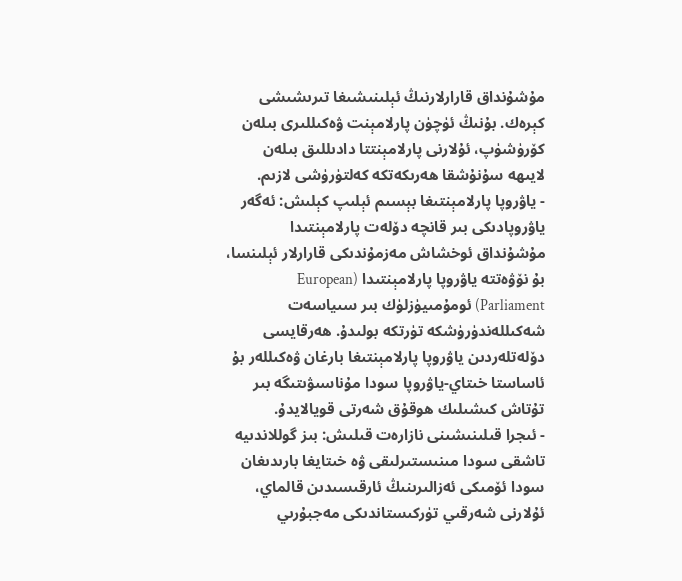مۇشۇنداق قارارلارنىڭ ئېلىنىشىغا تىرىشىشى كېرەك. بۇنىڭ ئۈچۈن پارلامېنت ۋەكىللىرى بىلەن كۆرۈشۈپ، ئۇلارنى پارلامېنتتا دادىللىق بىلەن لايىھە سۇنۇشقا ھەرىكەتكە كەلتۈرۈشى لازىم.
- ياۋروپا پارلامېنتىغا بېسىم ئېلىپ كېلىش: ئەگەر ياۋروپادىكى بىر قانچە دۆلەت پارلامېنتىدا مۇشۇنداق ئوخشاش مەزمۇندىكى قارارلار ئېلىنسا، بۇ نۆۋەتتە ياۋروپا پارلامېنتىدا (European Parliament) ئومۇمىيۈزلۈك بىر سىياسەت شەكىللەندۈرۈشكە تۈرتكە بولىدۇ. ھەرقايسى دۆلەتلەردىن ياۋروپا پارلامېنتىغا بارغان ۋەكىللەر بۇ ئاساستا خىتاي-ياۋروپا سودا مۇناسىۋىتىگە بىر تۇتاش كىشىلىك ھوقۇق شەرتى قويالايدۇ.
- ئىجرا قىلىنىشىنى نازارەت قىلىش: بىز گوللاندىيە تاشقى سودا مىنىستىرلىقى ۋە خىتايغا بارىدىغان سودا ئۆمىكى ئەزالىرىنىڭ ئارقىسىدىن قالماي، ئۇلارنى شەرقىي تۈركىستاندىكى مەجبۇرىي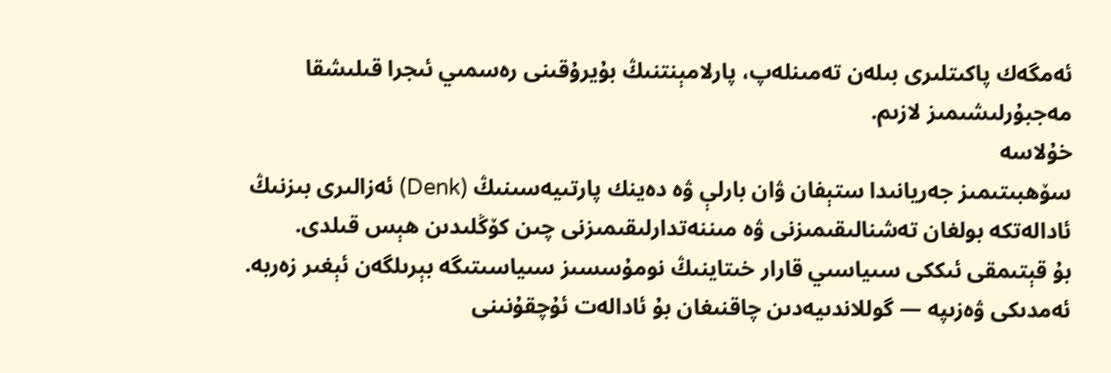ئەمگەك پاكىتلىرى بىلەن تەمىنلەپ، پارلامېنتنىڭ بۇيرۇقىنى رەسمىي ئىجرا قىلىشقا مەجبۇرلىشىمىز لازىم.
خۇلاسە
سۆھبىتىمىز جەريانىدا ستېفان ۋان بارلې ۋە دەينك پارتىيەسىنىڭ (Denk) ئەزالىرى بىزنىڭ ئادالەتكە بولغان تەشنالىقىمىزنى ۋە مىننەتدارلىقىمىزنى چىن كۆڭلىدىن ھېس قىلدى.
بۇ قېتىمقى ئىككى سىياسىي قارار خىتاينىڭ نومۇسسىز سىياسىتىگە بېرىلگەن ئېغىر زەربە. ئەمدىكى ۋەزىپە — گوللاندىيەدىن چاقنىغان بۇ ئادالەت ئۇچقۇنىنى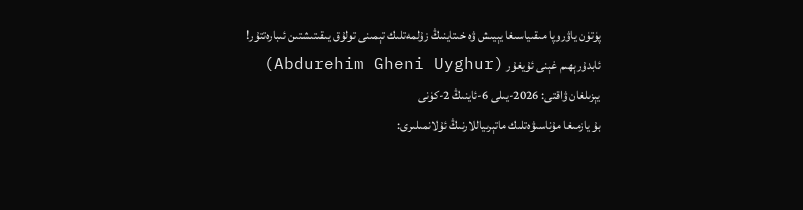پۈتۈن ياۋروپا مىقىياسىغا يېيىش ۋە خىتاينىڭ زۇلمەتلىك تېمىنى تولۇق يىقىتىشتىن ئىبارەتتۇر!
ئابدۇرېھىم غېنى ئۇيغۇر (Abdurehim Gheni Uyghur)
يېزىلغان ۋاقتى: 2026-يىلى 6-ئاينىڭ 2-كۈنى
بۇ يازمىغا مۇناسىۋەتلىك ماتېرىياللارنىڭ ئۇلانمىلىرى: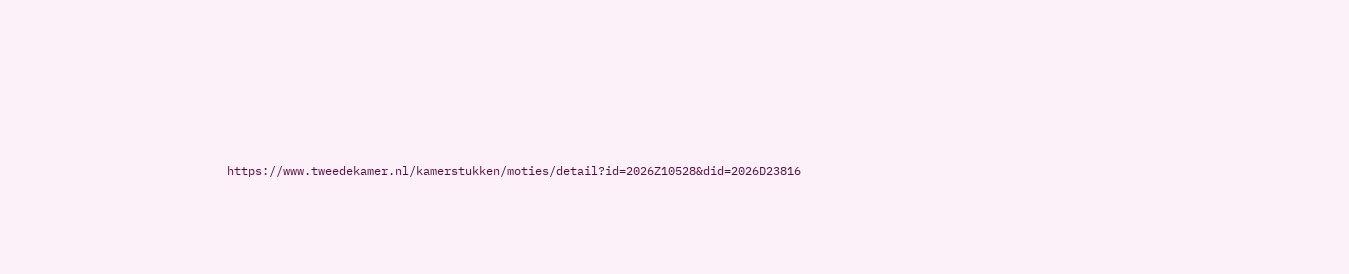https://www.tweedekamer.nl/kamerstukken/moties/detail?id=2026Z10528&did=2026D23816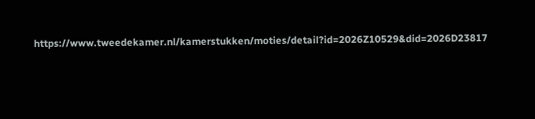https://www.tweedekamer.nl/kamerstukken/moties/detail?id=2026Z10529&did=2026D23817